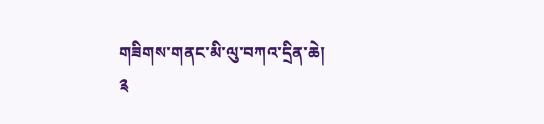གཟིགས་གནང་མི་ལུ་བཀའ་དྲིན་ཆེ།
༉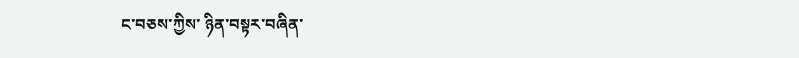ང་བཅས་ཀྱིས་ ཉིན་བསྟར་བཞིན་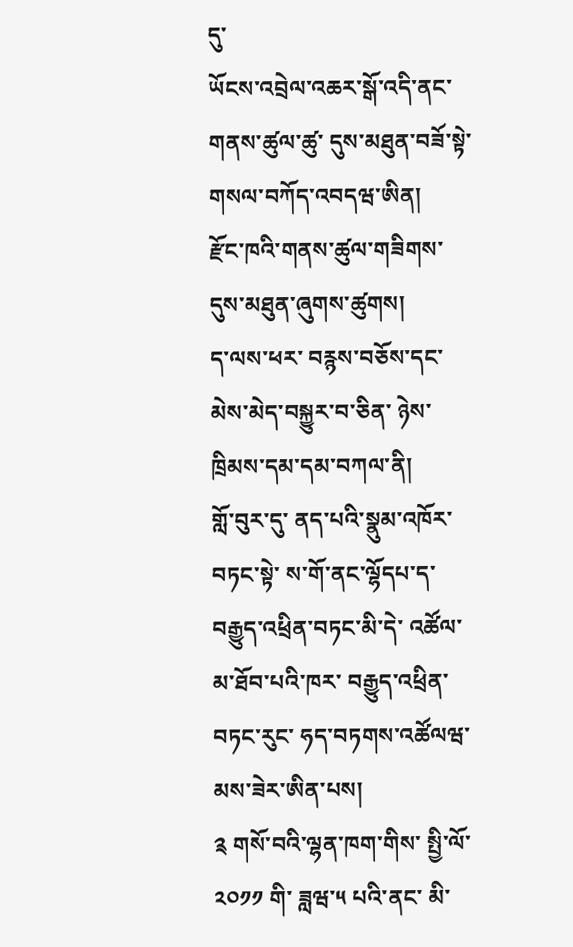དུ་
ཡོངས་འབྲེལ་འཆར་སྒོ་འདི་ནང་
གནས་ཚུལ་ཚུ་ དུས་མཐུན་བཟོ་སྟེ་ གསལ་བཀོད་འབདཝ་ཨིན།
རྫོང་ཁའི་གནས་ཚུལ་གཟིགས་ དུས་མཐུན་ཞུགས་ཚུགས།
ད་ལས་ཕར་ བརྙས་བཅོས་དང་མེས་མེད་བསྐྱུར་བ་ཅིན་ ཉེས་ཁྲིམས་དམ་དམ་བཀལ་ནི།
གློ་བུར་དུ་ ནད་པའི་སྣུམ་འཁོར་བཏང་སྟེ་ ས་གོ་ནང་ལྷོདཔ་ད་ བརྒྱུད་འཕྲིན་བཏང་མི་དེ་ འཚོལ་མ་ཐོབ་པའི་ཁར་ བརྒྱུད་འཕྲིན་བཏང་རུང་ ཧད་བཏགས་འཚོལཝ་མས་ཟེར་ཨིན་པས།
༉ གསོ་བའི་ལྷན་ཁག་གིས་ སྤྱི་ལོ་༢༠༡༡ གི་ ཟླཝ་༥ པའི་ནང་ མི་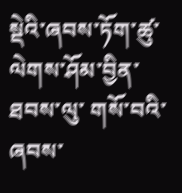སྡེའི་ཞབས་ཏོག་ཚུ་ ལེགས་ཤོམ་བྱིན་ཐབས་ལུ་ གསོ་བའི་ཞབས་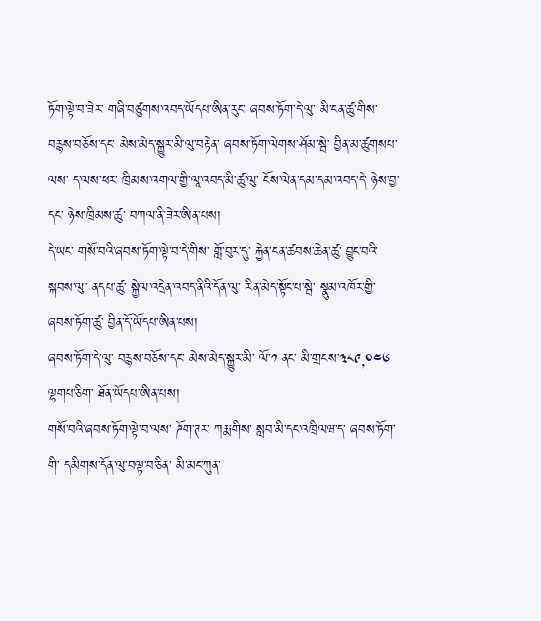ཏོག་ལྟེ་བ་ཟེར་ གཞི་བཙུགས་འབད་ཡོདཔ་ཨིན་རུང་ ཞབས་ཏོག་དེ་ལུ་ མི་ངན་ཚུ་གིས་ བརྙས་བཅོས་དང་ མེས་མེད་སྐྱུར་མི་ལུ་བརྟེན་ ཞབས་ཏོག་ལེགས་ཤོམ་སྦེ་ བྱིན་མ་ཚུགསཔ་ལས་ ད་ལས་ཕར་ ཁྲིམས་འགལ་གྱི་ལཱ་འབད་མི་ཚུ་ལུ་ ངོས་ལེན་དམ་དམ་འབད་དེ་ ཉེས་བྱ་དང་ ཉེས་ཁྲིམས་ཚུ་ བཀལ་ནི་ཟེར་ཨིན་པས།
དེ་ཡང་ གསོ་བའི་ཞབས་ཏོག་ལྟེ་བ་དེ་གིས་ གློ་བུར་དུ་ རྐྱེན་ངན་ཚབས་ཆེན་ཚུ་ བྱུང་བའི་སྐབས་ལུ་ ནདཔ་ཚུ་ སྐྱེལ་འདྲེན་འབད་ནིའི་དོན་ལུ་ རིན་མེད་སྟོང་པ་སྦེ་ སྣུམ་འཁོར་གྱི་ ཞབས་ཏོག་ཚུ་ བྱིན་དོ་ཡོདཔ་ཨིན་པས།
ཞབས་ཏོག་དེ་ལུ་ བརྙས་བཅོས་དང་ མེས་མེད་སྐྱུར་མི་ ལོ་༡ ནང་ མི་གྲངས་༣༨༩,༠༤༦ ལྷགཔ་ཅིག་ ཐོན་ཡོདཔ་ཨིན་པས།
གསོ་བའི་ཞབས་ཏོག་ལྟེ་བ་ལས་ ཌོག་ཊར་ ཀརྨ་གིས་ སླབ་མི་དང་འཁྲིལཝ་ད་ ཞབས་ཏོག་གི་ དམིགས་དོན་ལུ་བལྟ་བ་ཅིན་ མི་མང་ཀུན་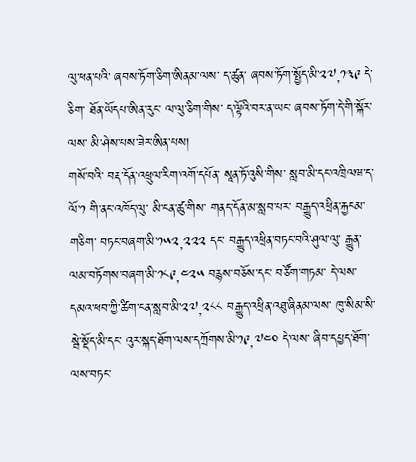ལུ་ཕན་པའི་ ཞབས་ཏོག་ཅིག་ཨིནམ་ལས་ ད་ཚུན་ ཞབས་ཏོག་སྤྱོད་མི་༢༧,༡༣༩ དེ་ཅིག་ ཐོན་ཡོདཔ་ཨིན་རུང་ ལ་ལུ་ཅིག་གིས་ ད་ལྟོའི་བར་ན་ཡང་ ཞབས་ཏོག་དེ་གི་སྐོར་ལས་ མི་ཤེས་པས་ཟེར་ཨིན་པས།
གསོ་བའི་ བརྡ་དོན་འཕྲུལ་རིག་འགོ་དཔོན་ སཱན་ཏོ་འུསི་གིས་ སླབ་མི་དང་འཁྲིལཝ་ད་ ལོ་༡ གི་ནང་འཁོད་ལུ་ མི་ངན་ཚུ་གིས་ གནད་དོན་མ་སླབ་པར་ བརྒྱུད་འཕྲིན་རྐྱངམ་གཅིག་ བཏང་བཞག་མི་༡༥༢,༢༢༢ དང་ བརྒྱུད་འཕྲིན་བཏང་བའི་ཤུལ་ལུ་ རྒྱུན་ལམ་བཏོགས་བཞག་མི་༡༨༩,༤༢༥ བརྙས་བཅོས་དང་ བཙོག་གཏམ་ དེ་ལས་ དམའ་ཕབ་ཀྱི་ཚིག་ངན་སླབ་མི་༢༧,༢༨༨ བརྒྱུད་འཕྲིན་འཐུ་ཞིནམ་ལས་ ཁུ་སིམ་སི་སྦེ་སྡོད་མི་དང་ འུར་སྐད་ཐོག་ལས་དཀྲོགས་མི་༡༩,༧༤༠ དེ་ལས་ ཞིབ་དཔྱད་ཐོག་ལས་བཏང་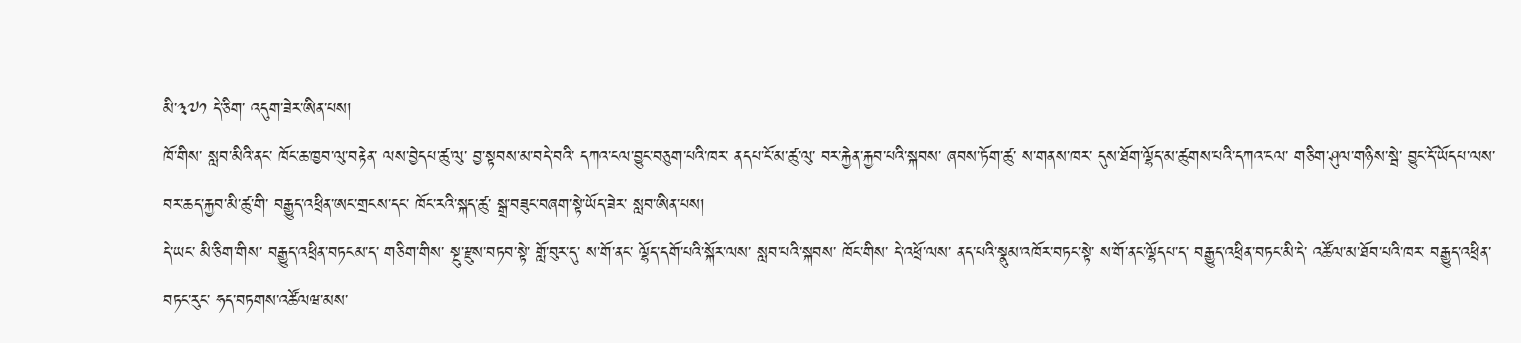མི་༣༧༡ དེ་ཅིག་ འདུག་ཟེར་ཨིན་པས།
ཁོ་གིས་ སླབ་མིའི་ནང་ ཁོང་ཆ་ཁྱབ་ལུ་བརྟེན་ ལས་བྱེདཔ་ཚུ་ལུ་ བྱ་སྟབས་མ་བདེ་བའི་ དཀའ་ངལ་བྱུང་བཅུག་པའི་ཁར་ ནདཔ་ངོ་མ་ཚུ་ལུ་ བར་རྐྱེན་རྐྱབ་པའི་སྐབས་ ཞབས་ཏོག་ཚུ་ ས་གནས་ཁར་ དུས་ཐོག་ལྷོད་མ་ཚུགས་པའི་དཀའ་ངལ་ གཅིག་ཤུལ་གཉིས་སྦེ་ བྱུང་དོ་ཡོདཔ་ལས་ བར་ཆད་རྐྱབ་མི་ཚུ་གི་ བརྒྱུད་འཕྲིན་ཨང་གྲངས་དང་ ཁོང་རའི་སྐད་ཚུ་ སྒྲ་བཟུང་བཞག་སྟེ་ཡོད་ཟེར་ སླབ་ཨིན་པས།
དེ་ཡང་ མི་ཅིག་གིས་ བརྒྱུད་འཕྲིན་བཏངམ་ད་ གཅིག་གིས་ སྔུ་རྫུས་བཏབ་སྟེ་ གློ་བུར་དུ་ ས་གོ་ནང་ ལྷོད་དགོ་པའི་སྐོར་ལས་ སླབ་པའི་སྐབས་ ཁོང་གིས་ དེ་འཕྲོ་ལས་ ནད་པའི་སྣུམ་འཁོར་བཏང་སྟེ་ ས་གོ་ནང་ལྷོདཔ་ད་ བརྒྱུད་འཕྲིན་བཏང་མི་དེ་ འཚོལ་མ་ཐོབ་པའི་ཁར་ བརྒྱུད་འཕྲིན་བཏང་རུང་ ཧད་བཏགས་འཚོལཝ་མས་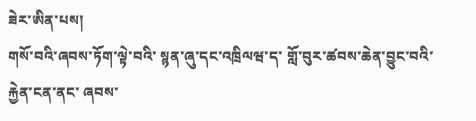ཟེར་ཨིན་པས།
གསོ་བའི་ཞབས་ཏོག་ལྟེ་བའི་ སྙན་ཞུ་དང་འཁྲིལཝ་ད་ གློ་བུར་ཚབས་ཆེན་བྱུང་བའི་ རྐྱེན་ངན་ནང་ ཞབས་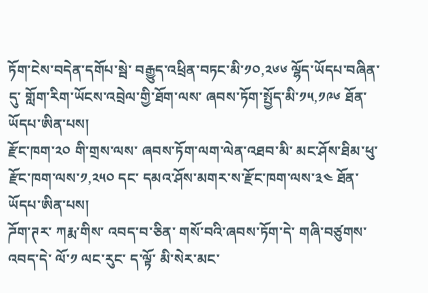ཏོག་ངེས་བདེན་དགོཔ་སྦེ་ བརྒྱུད་འཕྲིན་བཏང་མི་༡༠,༢༦༦ ལྷོད་ཡོདཔ་བཞིན་དུ་ གློག་རིག་ཡོངས་འབྲེལ་གྱི་ཐོག་ལས་ ཞབས་ཏོག་སྤྱོད་མི་༡༥,༡༩༦ ཐོན་ཡོདཔ་ཨིན་པས།
རྫོང་ཁག་༢༠ གི་གྲས་ལས་ ཞབས་ཏོག་ལག་ལེན་འཐབ་མི་ མང་ཤོས་ཐིམ་ཕུ་རྫོང་ཁག་ལས་༡,༢༥༠ དང་ དམའ་ཤོས་མགར་ས་རྫོང་ཁག་ལས་༣༤ ཐོན་ཡོདཔ་ཨིན་པས།
ཌོག་ཊར་ ཀརྨ་གིས་ འབད་བ་ཅིན་ གསོ་བའི་ཞབས་ཏོག་དེ་ གཞི་བཙུགས་འབད་དེ་ ལོ་༡ ལང་རུང་ ད་ལྟོ་ མི་སེར་མང་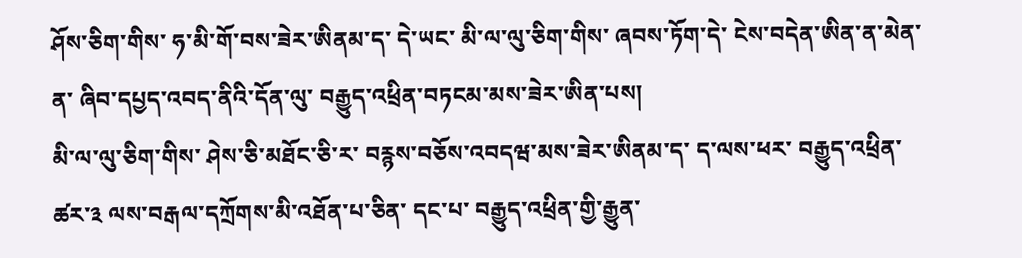ཤོས་ཅིག་གིས་ ཧ་མི་གོ་བས་ཟེར་ཨིནམ་ད་ དེ་ཡང་ མི་ལ་ལུ་ཅིག་གིས་ ཞབས་ཏོག་དེ་ ངེས་བདེན་ཨིན་ན་མེན་ན་ ཞིབ་དཔྱད་འབད་ནིའི་དོན་ལུ་ བརྒྱུད་འཕྲིན་བཏངམ་མས་ཟེར་ཨིན་པས།
མི་ལ་ལུ་ཅིག་གིས་ ཤེས་ཅི་མཐོང་ཅི་ར་ བརྙས་བཅོས་འབདཝ་མས་ཟེར་ཨིནམ་ད་ ད་ལས་ཕར་ བརྒྱུད་འཕྲིན་ཚར་༣ ལས་བརྒལ་དཀྲོགས་མི་འཐོན་པ་ཅིན་ དང་པ་ བརྒྱུད་འཕྲིན་གྱི་རྒྱུན་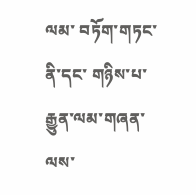ལམ་ བཏོག་གཏང་ནི་དང་ གཉིས་པ་ རྒྱུན་ལམ་གཞན་ལས་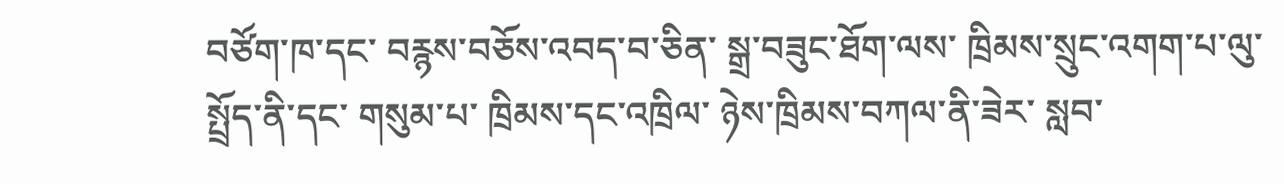བཙོག་ཁ་དང་ བརྙས་བཅོས་འབད་བ་ཅིན་ སྒྲ་བཟུང་ཐོག་ལས་ ཁྲིམས་སྲུང་འགག་པ་ལུ་ སྤྲོད་ནི་དང་ གསུམ་པ་ ཁྲིམས་དང་འཁྲིལ་ ཉེས་ཁྲིམས་བཀལ་ནི་ཟེར་ སླབ་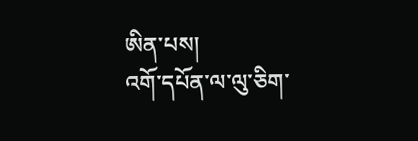ཨིན་པས།
འགོ་དཔོན་ལ་ལུ་ཅིག་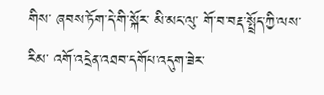གིས་ ཞབས་ཏོག་དེ་གི་སྐོར་ མི་མང་ལུ་ གོ་བ་བརྡ་སྤྲོད་ཀྱི་ལས་རིམ་ འགོ་འདྲེན་འཐབ་དགོཔ་འདུག་ཟེར་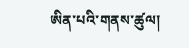ཨིན་པའི་གནས་ཚུལ།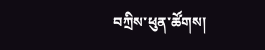བཀྲིས་ཕུན་ཚོགས།